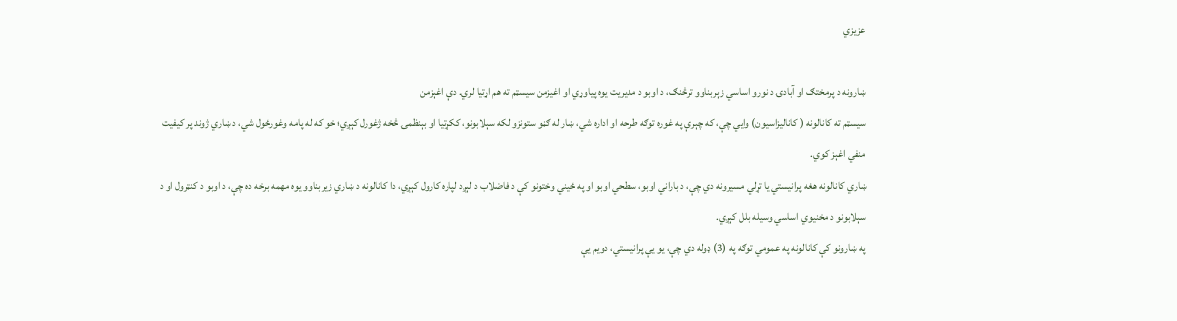عزیزي

ښارونه د پرمختګ او آبادۍ د نورو اساسي زېربناوو ترڅنګ، د اوبو د مدیریت یوه پیاوړي او اغیزمن سیسټم ته هم اړتیا لري. دې اغېزمن
سیسټم ته کانالونه ( کانالیزاسیون) وايي چې، که چېرې په غوره توګه طرحه او اداره شي، ښار له ګڼو ستونزو لکه سېلابونو، ککړتیا او بېنظمۍ څخه ژغورل کېږي؛ خو که له پامه وغورځول شي، د ښاري ژوند پر کیفیت منفي اغېز کوي.
ښاري کانالونه هغه پرانیستي یا تړلي مسیرونه دي چې، د باراني اوبو، سطحي اوبو او په ځیني وختونو کې د فاضلاب د لېږد لپاره کارول کېږي، دا کانالونه د ښاري زیربناوو یوه مهمه برخه ده چې، د اوبو د کنټرول او د سېلابونو د مخنیوي اساسي وسیله بلل کېږي.
په ښارونو کې کانالونه په عمومي توګه په (3) ډوله دي چې، یو یې پرانیستي، دویم یې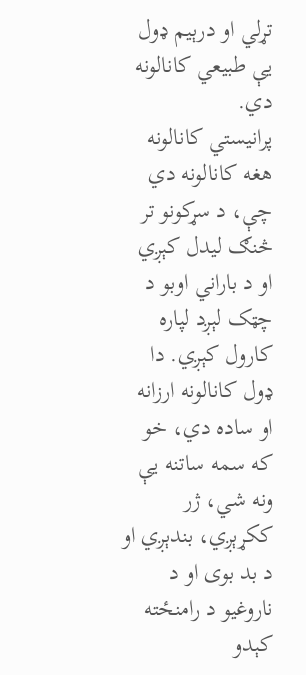تړلي او درېیم ډول یې طبیعي کانالونه دي.
پرانیستي کانالونه هغه کانالونه دي چې، د سړکونو تر څنګ لیدل کېږي او د باراني اوبو د چټک لېږد لپاره کارول کېږي. دا ډول کانالونه ارزانه او ساده دي، خو که سمه ساتنه یې ونه شي، ژر ککړېږي، بندېږي او د بد بوی او د ناروغیو د رامنځته کېدو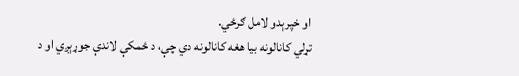او خپرېدو لامل ګرځي.
تړلي کانالونه بیا هغه کانالونه دي چې، د ځمکې لاندې جوړېږي او د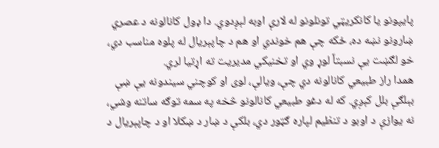پایپونو یا کانکریټي تونلونو له لارې اوبه لېږدوي. دا ډول کانالونه د عصري ښارونو نښه ده، ځکه چې هم خوندي او هم د چاپېریال له پلوه مناسب دي، خو لګښت یې نسبتاً لوړ وي او تخنیکي مدیریت ته اړتیا لري.
همدا راز طبیعي کانالونه دي چې، ویالې، لوی او کوچني سیندونه یې ښې بېلګې بلل کېږي. که له دغو طبیعي کانالونو څخه په سمه توګه ساتنه وشي، نه یوازې د اوبو د تنظیم لپاره ګټور دي، بلکې د ښار د ښکلا او د چاپېریال د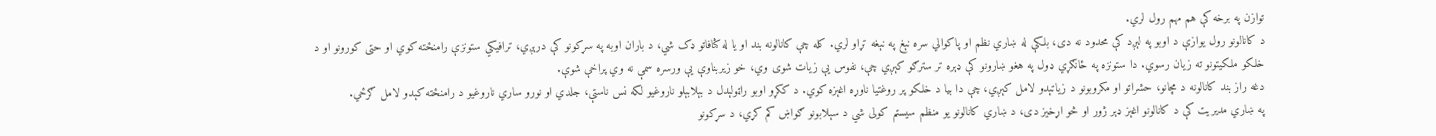توازن په برخه کې هم مهم رول لري.
د کانالونو رول یوازې د اوبو په لېږد کې محدود نه دی، بلکې له ښاري نظم او پاکوالي سره نېغ په نېغه تړاو لري. کله چې کانالونه بند او یا له کثافاتو ډک شي، د باران اوبه په سړکونو کې درېږي، ترافیکي ستونزې رامنځته کوي او حتی کورونو او د خلکو ملکیتونو ته زیان رسوي. دا ستونزه په ځانګړي ډول په هغو ښارونو کې ډېره تر سترګو کېږي چې، نفوس یې زیات شوی وي، خو زیربناوې یې ورسره سمې نه وي پراخې شوې.
دغه راز بند کانالونه د مچانو، حشراتو او مکروبونو د زیاتېدو لامل کېږي، چې دا بیا د خلکو پر روغتیا ناوړه اغېزه کوي. د ککړو اوبو راټولېدل د بېلابېلو ناروغیو لکه نس ناستې، جلدي او نورو ساري ناروغیو د رامنځته کېدو لامل ګرځي.
په ښاري مدیریت کې د کانالونو اغېز ډېر ژور او څو اړخیز دی، د ښاري کانالونو یو منظم سیستم کولی شي د سېلابونو ګواښ کم کړي، د سړکونو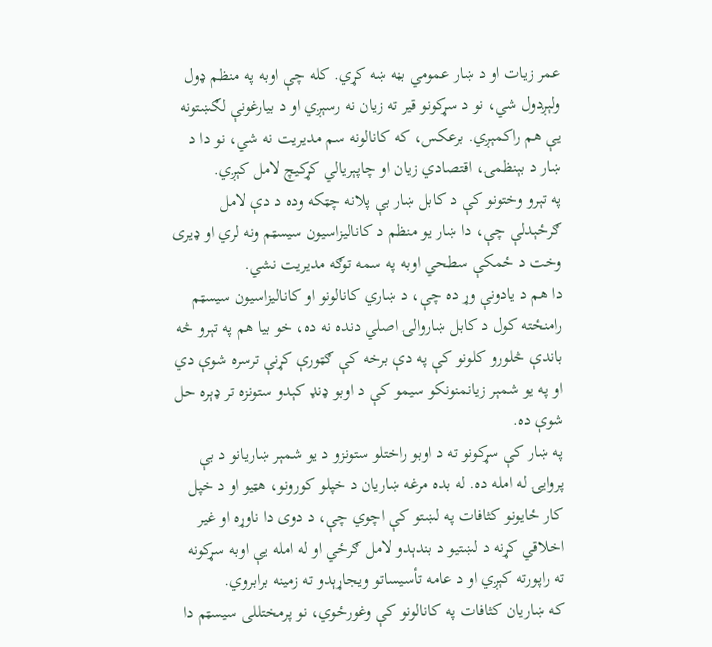عمر زیات او د ښار عمومي بڼه ښه کړي. کله چې اوبه په منظم ډول ولېږدول شي، نو د سړکونو قیر ته زیان نه رسېږي او د بیارغونې لګښتونه یې هم راکمېږي. برعکس، که کانالونه سم مدیریت نه شي، نو دا د ښار د بېنظمۍ، اقتصادي زیان او چاپېریالي کړکیچ لامل کېږي.
په تېرو وختونو کې د کابل ښار بې پلانه چټکه وده د دې لامل ګرځېدلې چې، دا ښار یو منظم د کانالیزاسیون سیسټم ونه لري او ډیری وخت د ځمکې سطحي اوبه په سمه توګه مدیریت نشي.
دا هم د یادونې وړ ده چې، د ښاري کانالونو او کانالیزاسیون سیسټم رامنځته کول د کابل ښاروالۍ اصلي دنده نه ده، خو بیا هم په تېرو څه باندې څلورو کلونو کې په دې برخه کې ګټورې کړنې ترسره شوې دي او په یو شمېر زیانمنونکو سیمو کې د اوبو ډنډ کېدو ستونزه تر ډېره حل شوې ده.
په ښار کې سړکونو ته د اوبو راختلو ستونزو د یو شمېر ښاریانو د بې پروایۍ له امله ده. له بده مرغه ښاریان د خپلو کورونو، هټیو او د خپل کار ځایونو کثافات په لښتو کې اچوي چې، د دوی دا ناوړه او غیر اخلاقي کړنه د لښتیو د بندېدو لامل ګرځي او له امله یې اوبه سړکونه ته راپورته کېږي او د عامه تأسیساتو ویجاړېدو ته زمینه برابروي.
که ښاریان کثافات په کانالونو کې وغورځوي، نو پرمختللی سیسټم دا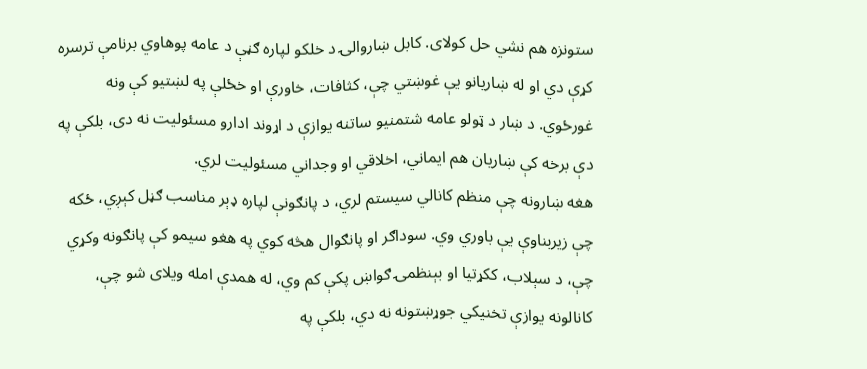ستونزه هم نشي حل کولای. کابل ښاروالۍ د خلکو لپاره ګڼې د عامه پوهاوي برنامې ترسره کړې دي او له ښاریانو یې غوښتي چې، کثافات، خاورې او خځلې په لښتیو کې ونه غورځوي. د ښار د ټولو عامه شتمنیو ساتنه یوازې د اړوند ادارو مسئولیت نه دی، بلکې په دې برخه کې ښاریان هم ایماني، اخلاقي او وجداني مسئولیت لري.
هغه ښارونه چې منظم کانالي سیستم لري، د پانګونې لپاره ډېر مناسب ګڼل کېږي، ځکه چې زیربناوې یې باوري وي. سوداګر او پانګوال هڅه کوي په هغو سیمو کې پانګونه وکړي چې، د سېلاب، ککړتیا او بېنظمۍ ګواښ پکې کم وي، له همدې امله ویلای شو چې، کانالونه یوازې تخنیکي جوړښتونه نه دي، بلکې په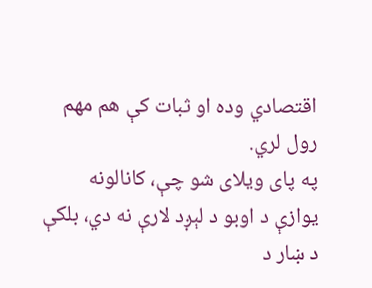اقتصادي وده او ثبات کې هم مهم رول لري.
په پای ویلای شو چې، کانالونه یوازې د اوبو د لېږد لارې نه دي، بلکې د ښار د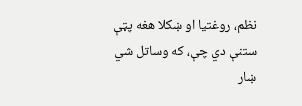نظم، روغتیا او ښکلا هغه پټې ستنې دي چې، که وساتل شي ښار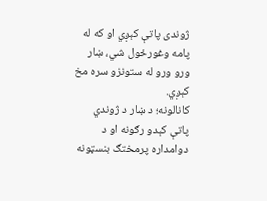ژوندی پاتې کېږي او که له پامه وغورځول شي، ښار ورو ورو له ستونزو سره مخ کېږي.
کانالونه؛ د ښار د ژوندي پاتې کېدو رګونه او د دوامداره پرمختګ بنسټونه